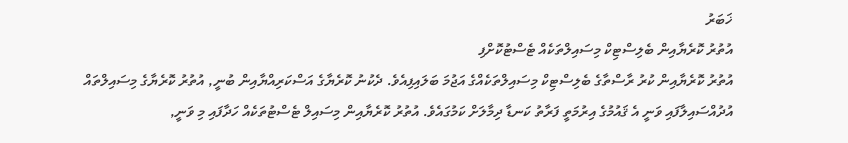ޚަބަރު
އުތުރު ކޮރެޔާއިން ބެލިސްޓިކް މިސައިލްތަކެއް ޓެސްޓުކޮށްފި
އުތުރު ކޮރެޔާއިން ކުރު ރާސްތާގެ ބެލިސްޓިކް މިސައިލްތަކެއްގެ އަޖުމަ ބަލައިފިއެވެ. ދެކުނު ކޮރެޔާގެ އަސްކަރިއްޔާއިން ބުނީ, އުތުރު ކޮރެޔާގެ މިސައިލްތައް އުދުއްސައިލާފައި ވަނީ އެ ޤައުމުގެ އިރުމަތީ ފަރާތު ކަނޑާ ދިމާލަށް ކަމުގައެވެ. އުތުރު ކޮރެޔާއިން މިސައިލް ޓެސްޓުތަކެއް ހަދާފައި މި ވަނީ,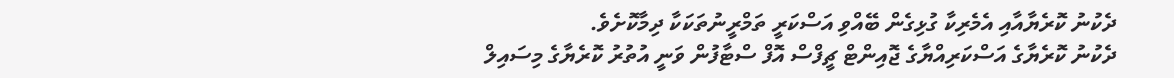ދެކުނު ކޮރެޔާއާއި އެމެރިކާ ގުޅިގެން ބޭއްވި އަސްކަރީ ތަމްރީނުތަކަކާ ދިމާކޮށެވެ.
ދެކުނު ކޮރެޔާގެ އަސްކަރިއްޔާގެ ޖޮއިންޓް ޗީފްސް އޮފް ސްޓާފުން ވަނީ އުތުރު ކޮރެޔާގެ މިސައިލް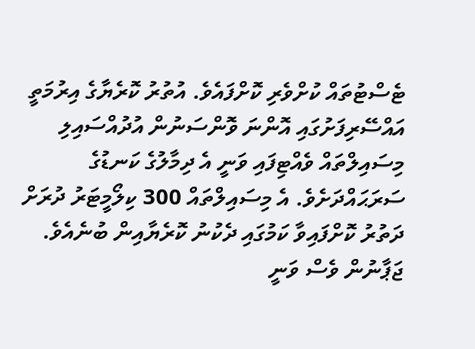ޓެސްޓުތައް ކުށްވެރި ކޮށްފައެވެ. އުތުރު ކޮރެޔާގެ އިރުމަތީ އައްސޭރިފަށުގައި އޮންނަ ވޮންސަނުން އުދުއްސައިލި މިސައިލްތައް ވެއްޓިފައި ވަނީ އެ ދިމާލުގެ ކަނޑުގެ ސަރަޙައްދަށެވެ. އެ މިސައިލްތައް 300 ކިލޯމީޓަރު ދުރަށް ދަތުރު ކޮށްފައިވާ ކަމުގައި ދެކުނު ކޮރެޔާއިން ބުނެއެވެ.
ޖަޕާނުން ވެސް ވަނީ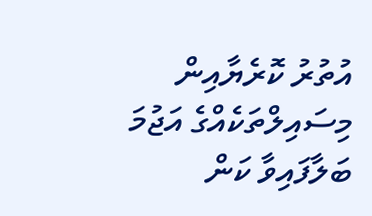އުތުރު ކޮރެޔާއިން މިސައިލްތަކެއްގެ އަޖުމަ ބަލާފައިވާ ކަން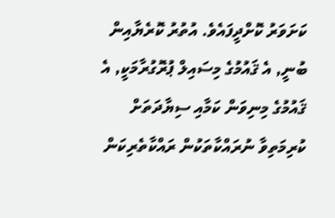ކަށަވަރު ކޮށްދީފައެވެ. އުތުރު ކޮރެޔާއިން ބުނީ, އެ ޤައުމުގެ މިސައިލް ޕުރޮގުރާމަކީ, އެ ޤައުމުގެ މިނިވަން ކަމާއި ސިޔާދަތަށް ކުރިމަތިވާ ނުރައްކާތަކުން ރައްކާތެރިކަން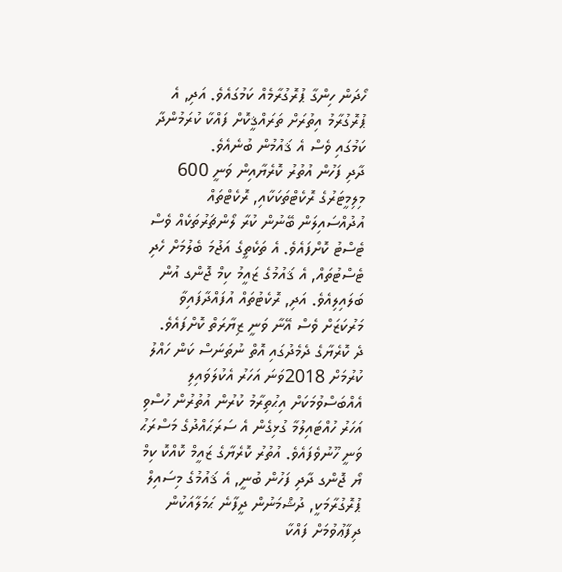ހޯދަން ހިންގާ ޕުރޮގުރާމެއް ކަމުގައެވެ. އަދި, އެ ޕުރޮގުރާމު އިތުރަށް ތަރައްޤީކޮށް ފައްކާ ކުރަމުންދާ ކަމުގައި ވެސް އެ ޤައުމުން ބުނެއެވެ.
ދާދި ފަހުން އުތުރު ކޮރެޔާއިން ވަނީ 600 މިލިމީޓަރުގެ ރޮކެޓްތަކަކާއި, ރޮކެޓްތައް އުދުއްސައިލަން ބޭނުން ކުރާ ލޯންޗަރުތަކެއް ވެސް ޓެސްޓު ކޮށްފައެވެ. އެ ތަކެތީގެ އަޖުމަ ބެލުމަށް ހެދި ޓެސްޓުތައް, އެ ޤައުމުގެ ޒައީމު ކިމް ޖޮންގ އުން ބަލައިލިއެވެ. އަދި, ރޮކެޓުތައް އުފައްދާފައިވާ މަރުކަޒަށް ވެސް އޭނާ ވަނީ ޒިޔާރަތް ކޮށްފައެވެ.
ދެ ކޮރެޔާގެ ދެމެދުގައި އޮތް ނުތަނަސް ކަން ހައްލު ކުރުމަށް 2018ވަނަ އަހަރު އެކުލަވައިލި އެއްބަސްވުމަކަށް އިޙުތިރާމު ކުރުން އުތުރުން ހުސްވި އަހަރު ހުއްޓައިލުމާ ގުޅިގެން އެ ސަރަޙައްދުގެ މަސްރަޙު ވަނީ ހޫނުވެފައެވެ. އުތުރު ކޮރެޔާގެ ޒައީމް ކޮއްކޮ ކިމް ޔޯ ޖޮންގ ދާދި ފަހުން ބުނީ, އެ ޤައުމުގެ މިސައިލް ޕުރޮގުރާމަކީ, ދުޝްމަނުން ދީފާނެ ޙަމަލާއަކުން ދިފާޢުވުމަށް ފައްކާ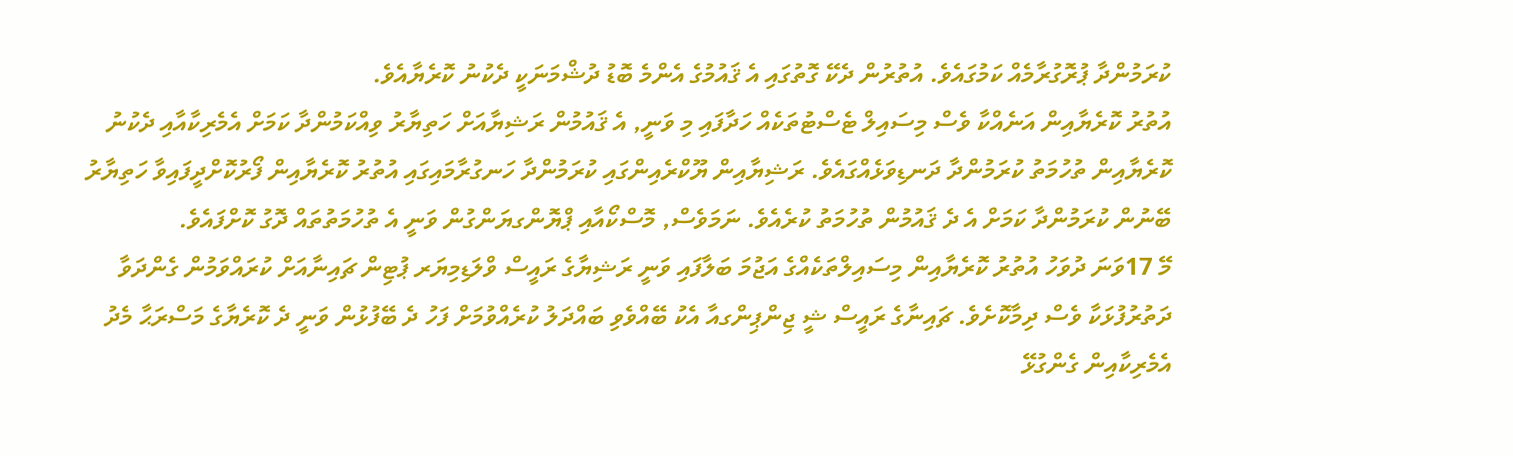ކުރަމުންދާ ޕުރޮގުރާމެއް ކަމުގައެވެ. އުތުރުން ދެކޭ ގޮތުގައި އެ ޤައުމުގެ އެންމެ ބޮޑު ދުޝްމަނަކީ ދެކުނު ކޮރެޔާއެވެ.
އުތުރު ކޮރެޔާއިން އަނެއްކާ ވެސް މިސައިލް ޓެސްޓުތަކެއް ހަދާފައި މި ވަނީ, އެ ޤައުމުން ރަޝިޔާއަށް ހަތިޔާރު ވިއްކަމުންދާ ކަމަށް އެމެރިކާއާއި ދެކުނު ކޮރެޔާއިން ތުހުމަތު ކުރަމުންދާ ދަނޑިވަޅެއްގައެވެ. ރަޝިޔާއިން ޔޫކްރެއިންގައި ކުރަމުންދާ ހަނގުރާމައިގައި އުތުރު ކޮރެޔާއިން ފޯރުކޮށްދީފައިވާ ހަތިޔާރު ބޭނުން ކުރަމުންދާ ކަމަށް އެ ދެ ޤައުމުން ތުހުމަތު ކުރެއެވެ. ނަމަވެސް, މޮސްކޯއާއި ޕްޔޮންގޔަންގުން ވަނީ އެ ތުހުމަތުތައް ދޮގު ކޮށްފައެވެ.
މޭ 17ވަނަ ދުވަހު އުތުރު ކޮރެޔާއިން މިސައިލްތަކެއްގެ އަޖުމަ ބަލާފައި ވަނީ ރަޝިޔާގެ ރައީސް ވްލަޑިމިޔަރ ޕުޓިން ޗައިނާއަށް ކުރައްވަމުން ގެންދަވާ ދަތުރުފުޅަކާ ވެސް ދިމާކޮށެވެ. ޗައިނާގެ ރައީސް ޝީ ޖިންޕިންގއާ އެކު ބޭއްވެވި ބައްދަލު ކުރެއްވުމަށް ފަހު ދެ ބޭފުޅުން ވަނީ ދެ ކޮރެޔާގެ މަސްރަޙާ މެދު އެމެރިކާއިން ގެންގުޅޭ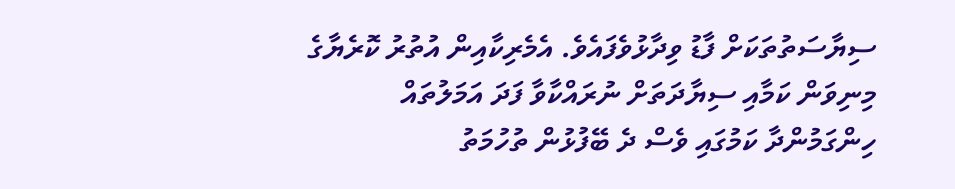ސިޔާސަތުތަކަށް ފާޑު ވިދާޅުވެފައެވެ. އެމެރިކާއިން އުތުރު ކޮރެޔާގެ މިނިވަން ކަމާއި ސިޔާދަތަށް ނުރައްކާވާ ފަދަ އަމަލުތައް ހިންގަމުންދާ ކަމުގައި ވެސް ދެ ބޭފުޅުން ތުހުމަތު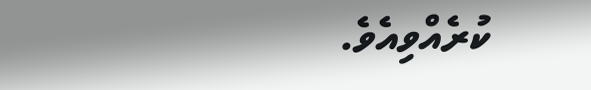ކުރެއްވިއެވެ.